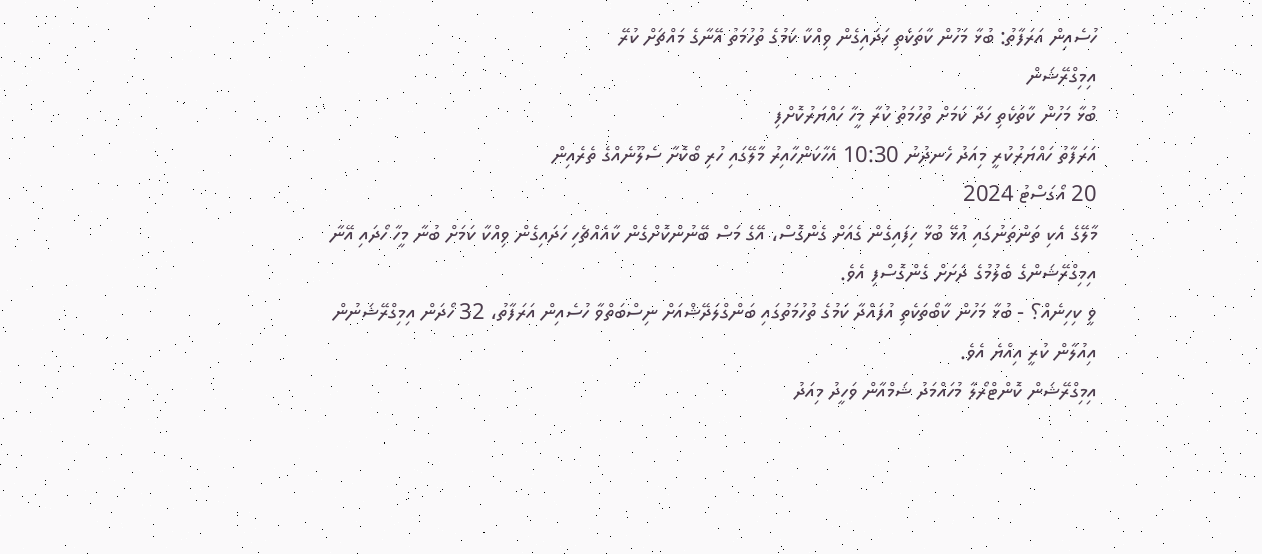ހުސެއިން އަރަފާތު: ބުޅާ މަހުން ކާތަކެތި ހަދައިގެން ވިއްކާ ކަމުގެ ތުހުމަތު އޭނާގެ މައްޗަށް ކުރޭ
އިމިގްރޭޝަން
ބުޅާ މަހުން ކާތަކެތި ހަދާ ކަމަށް ތުހުމަތު ކުރާ މީހާ ހައްޔަރުކޮށްފި
އަރަފާތު ހައްޔަރުކުރީ މިއަދު ހެނދުނު 10:30 އެހާކަންހާއިރު މާލޭގައި ހުރި ބޯކޮށާ ސެލޫނެއްގެ ތެރެއިން
20 އޯގަސްޓު 2024
މާލޭގެ އެކި ތަންތަނުގައި އުޅޭ ބުޅާ ހިފައިގެން ގެއަށް ގެންގޮސް، އޭގެ މަސް ބޭނުންކޮށްގެން ކާއެއްޗެހި ހަދައިގެން ވިއްކާ ކަމަށް ބުނާ މީހާ ހޯދައި އޭނާ އިމިގްރޭޝަންގެ ބެލުމުގެ ދަށަށް ގެންގޮސްފި އެވެ.
ވީ ކިހިނެއް؟ - ބުޅާ މަހުން ކާބޯތަކެތި އުފައްދާ ކަމުގެ ތުހުމަތުގައި ބަންގްލަދޭޝްއަށް ނިސްބަތްވާ ހުސެއިން އަރަފާތު، 32 ހޯދަން އިމިގްރޭޝަނުން އިއުލާން ކުރީ އިއްޔެ އެވެ.
އިމިގްރޭޝަން ކޮންޓްރޯލާ މުހައްމަދު ޝަމްއާން ވަހީދު މިއަދު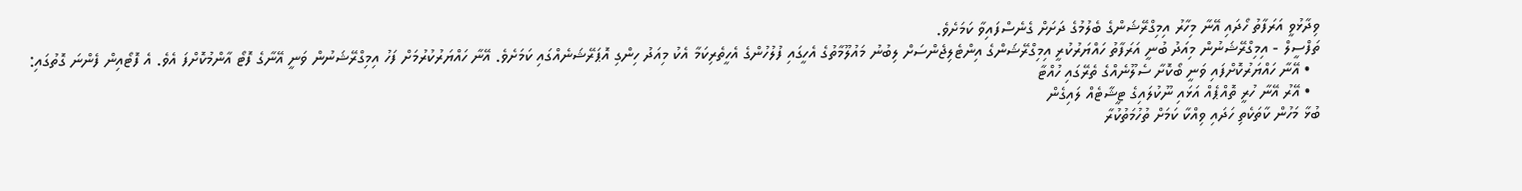ވިދާޅުވީ އަރަފާތު ހޯދައި އޭނާ މިހާރު އިމިގްރޭޝަންގެ ބެލުމުގެ ދަށަށް ގެނެސްފައިވާ ކަމަށެވެ.
ތަފްސީލް - އިމިގްރޭޝަނުން މިއަދު ބުނީ އަރަފާތު ހައްޔަރުކުރީ އިމިގްރޭޝަންގެ އިންޓެލިޖެންސަށް ލިބުނު މައުލޫމާތުގެ އެހީގައި ފުލުހުންގެ އެހީތެރިކަމާ އެކު މިއަދު ހިންގި އޮޕަރޭޝަނެއްގައި ކަމަށެވެ. އޭނާ ހައްޔަރުކުރުމަށް ފަހު އިމިގްރޭޝަނުން ވަނީ އޭނާގެ ފޮޓޯ އާންމުކޮށްފަ އެވެ. އެ ފޮޓޯއިން ފެންނަ ގޮތުގައި:
  • އޭނާ ހައްޔަރުކޮށްފައި ވަނީ ބޯކޮށާ ސެލޫނެއްގެ ތެރޭގައި ހުއްޓާ
  • އޭރު އޭނާ ހުރީ ތޮއްޕެއް އަޅައި ނޫކުލައިގެ ޓީޝާޓެއް ލައިގެން
ބުޅާ މަހުން ކާތަކެތި ހަދައި ވިއްކާ ކަމަށް ތުހުމަތުކުރާ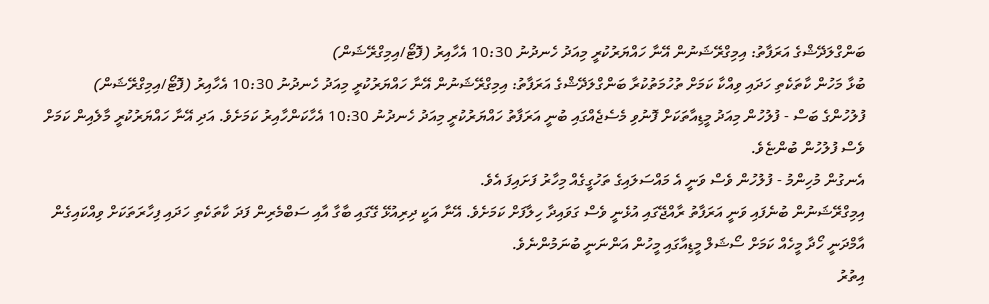ބަންގްލަދޭޝްގެ އަރަފާތު: އިމިގްރޭޝަނުން އޭނާ ހައްޔަރުކުރީ މިއަދު ހެނދުނު 10:30 އެހާއިރު (ފޮޓޯ/އިމިގްރޭޝަން)
ބުޅާ މަހުން ކާތަކެތި ހަދައި ވިއްކާ ކަމަށް ތުހުމަތުކުރާ ބަންގްލަދޭޝްގެ އަރަފާތު: އިމިގްރޭޝަނުން އޭނާ ހައްޔަރުކުރީ މިއަދު ހެނދުނު 10:30 އެހާއިރު (ފޮޓޯ/އިމިގްރޭޝަން)
ފުލުހުންގެ ބަސް - ފުލުހުން މިއަދު މީޑިއާތަކަށް ފޮނުވި މެސެޖެއްގައި ބުނީ އަރަފާތު ހައްޔަރުކުރީ މިއަދު ހެނދުނު 10:30 އެހާކަންހާއިރު ކަމަށެވެ. އަދި އޭނާ ހައްޔަރުކުރީ މާލެއިން ކަމަށް ވެސް ފުލުހުން ބުންޏެވެ.
އެނގުން މުހިންމު - ފުލުހުން ވެސް ވަނީ އެ މައްސަލައިގެ ތަހުގީގެއް މިހާރު ފަށައިފަ އެވެ.
އިމިގްރޭޝަނުން ބުނެފައި ވަނީ އަރަފާތު ރާއްޖޭގައި އުޅެނީ ވެސް ގަވައިދާ ހިލާފަށް ކަމަށެވެ. އޭނާ އަކީ ދިރިއުޅޭ ގޭގައި ބާގާ އާއި ސަބްމެރިން ފަދަ ކާތަކެތި ހަދައި ފިހާރަތަކަށް ވިއްކައިގެން އާމްދަނީ ހޯދާ މީހެއް ކަމަށް ސޯޝަލް މީޑިއާގައި މީހުން އަންނަނީ ބުނަމުންނެވެ.
އިތުރު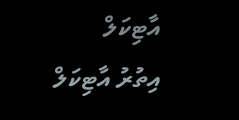އާޓިކަލް
އިތުރު އާޓިކަލް